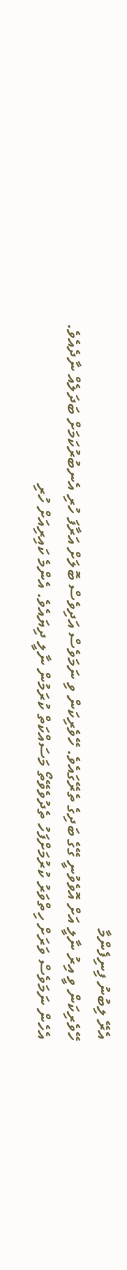އެރޭ ލިބުނު ފިނިފެންމާ
ހޭވެރިކަން ވީ އިރު ނާލީ އަށް އޮވެވުނީ ގޭގެ ބަދިގެ ތެރޭގައެވެ. ހޭވެރިކަން ވި ނަމަވެސް އަދިވެސް ބޮލަށް އަރާފަ ހުރި އެނބުރުކަމަށް ބަދަލެއް ނާދެއެވެ. އެހެން ނަމަވެސް ވަރަށް ހިތްވަރު ކުރުމަށްފަހު ތެދުވެވޭތޯ މަސައްކަތް ކުރަމުން ނާލީ ދިޔައެވެ. އެންމެ ކައިރިއަށް ހުރި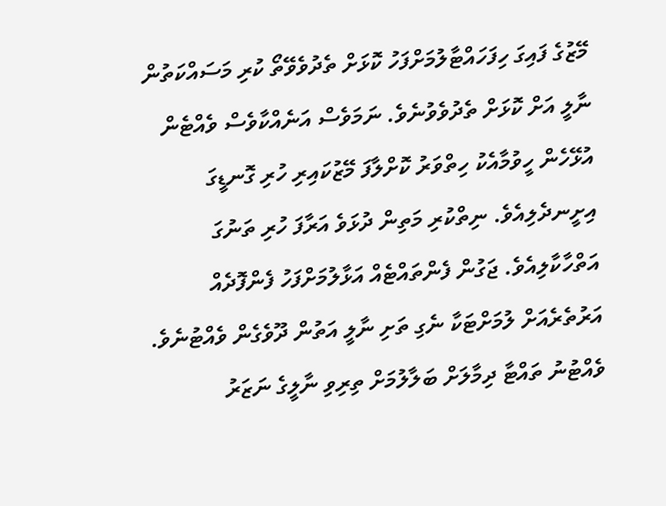މޭޒުގެ ފައިގަ ހިފަހައްޓާލުމަށްފަހު ކޮޅަށް ތެދުވެވޭތޯ ކުރި މަސައްކަތުން ނާލީ އަށް ކޮޅަށް ތެދުވެވުނެވެ. ނަމަވެސް އަނެއްކާވެސް ވެއްޓެން އުޅޭހެން ހީވުމާއެކު ހިތްވަރު ކޮށްލާފަ މޭޒުކައިރި ހުރި ގޮނޑީގަ އިށީނދެލިއެވެ. ނިތްކުރި މަތިން ދުޅަވެ އަރާފަ ހުރި ތަނުގަ އަތްހާކާލިއެވެ. ޖަގުން ފެންތައްޓެއް އަޅާލުމަށްފަހު ފެންފޮދެއް އަރުތެރެއަށް ލުމަށްޓަކާ ނެގި ތަށި ނާލީ އަތުން ދޫވެގެން ވެއްޓުނެވެ.
ވެއްޓުނު ތައްޓާ ދިމާލަށް ބަލާލުމަށް ތިރިވި ނާލީގެ ނަޒަރު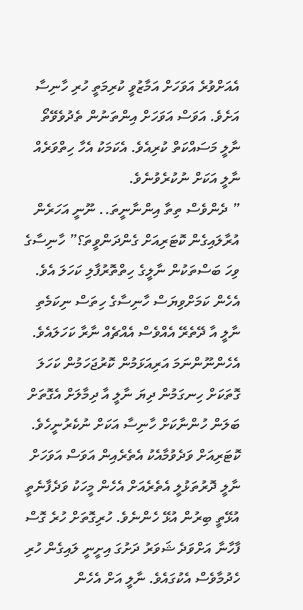އެއަށްވުރެ އަވަހަށް އަމާޒުވީ ކުރިމަތީ ހުރި ހާނިސާ އަށެވެ. އަވަސް އަވަހަށް އިންތަނުން ތެދުވެވޭތޯ ނާލީ މަސައްކަތް ކުރިއެވެ. އެކަމަކު އެހާ ހިތްވަރެއް ނާލީ އަކަށް ނުކުރެވުނެވެ.
” ދެންވެސް ތިތާ އިންނާނީތަ.. ނޫނީ އަހަރެން އުރާލައިގެން ކޮޓަރިއަށް ގެންދަންވީތަ؟” ހާނިސާގެ ވިހަ ބަސްތަކުން ނާލީގެ ހިތްތޮރުފާލި ކަހަލަ އެވެ. އެހެން ކަމަށްވިޔަސް ހާނިސާގެ ހިތަސް ނިކަމެތި ނާލީ އާ ދޭތެރޭ އެއްވެސް އެއްޗެއް ނާރާ ކަހަލައެވެ.
އެހެންނޫންނަމަ އަރިއަޅަމުން ކޮރުޖަހަމުން ކަހަލަ ގޮތަކަށް ހިނގަމުން ދިޔަ ނާލީ އާ ދިމާލަށް އެގޮތަށް ބަލަން ހުންނާކަށް ހާނިސާ އަކަށް ނުކެރުނީހެވެ.
ކޮޓަރިއަށް ވަދެވުމާއެކު އެތެރެއިން އަވަސް އަވަހަށް ނާލީ ދޮރުތަޅުލީ އެތެރެއަށް އެހެން މީހަކު ވަދެފާނެތީ އުޅޭތީ ބިރުން އުޅޭ ހެންނެވެ. ހުރިގޮތަށް ހުރެ ގޮސް ފާހާނާ އަށްވަދެ ޝަވަރު ދަށުގަ އިށީނީ ލައިގެން ހުރި ހެދުމާވެސް އެކުގައެވެ. ނާލީ އަށް އެހެން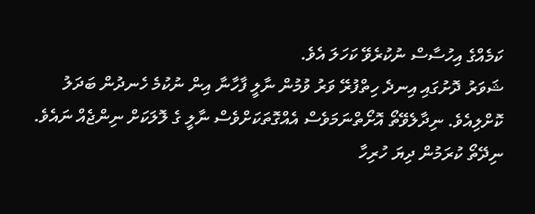ކަމެއްގެ އިހުސާސް ނުކުރެވޭ ކަހަލަ އެވެ.
ޝަވަރު ދޮށުގައި އިނދެ ހިތްފުރޭ ވަރު ވުމުން ނާލީ ފާހާނާ އިން ނުކުމެ ހެނދުން ބަދަލު ކޮށްލިއެވެ. ނިދާލެވޭތޯ އޮށޯތްނަމަވެސް އެއްގޮތަކަށްވެސް ނާލީ ގެ ލޮލަކަށް ނިންޖެއް ނައެވެ. ނިދޭތޯ ކުރަމުން ދިޔަ ހުރިހާ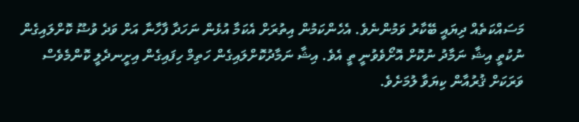މަސައްކަތެއް ދިޔައީ ބޭކާރު ވަމުންނެވެ. އެހެންކަމުން އިތުރަށް އެކަމާ އުޅެން ނަހަދާ ފާހާނާ އަށް ވަދެ ވުޟޫ ކޮށްލައިގެން ނުކުތީ އިޝާ ނަމާދު ނުކޮށް އޮށޯވެވުނީ ތީ އެވެ. އިޝާ ނަމާދުކޮށްލައިގެން ހަތިމް ހިފައިގެން އިށީނދެލީ ކޮންމެވެސް ވަރަކަށް ޤުރުއާން ކިޔަވާ ލުމަށެވެ.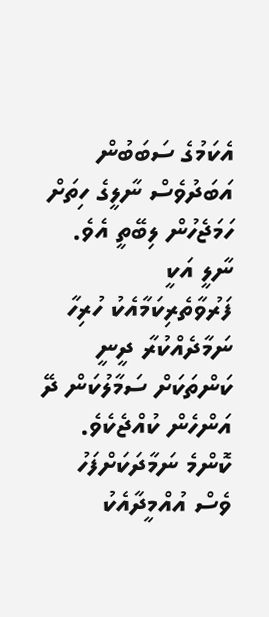އެކަމުގެ ސަބަބުން އަބަދުވެސް ނާލީގެ ހިތަށް ހަމަޖެހުން ލިބޭތީ އެވެ.
ނާލީ އަކީ ފަރުވާތެރިކަމާއެކު ހުރިހާ ނަމާދެއްކުރާ ދީނީ ކަންތަކަށް ސަމާލުކަން ދޭ އަންހެން ކުއްޖެކެވެ. ކޮންމެ ނަމާދަކަށްފަހު ވެސް އުއްމީދާއެކު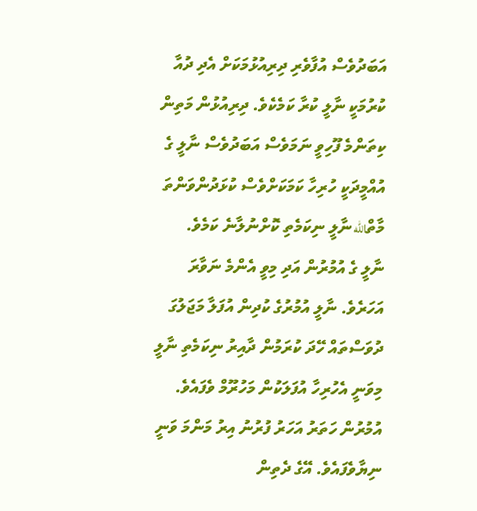އަބަދުވެސް އުފާވެރި ދިރިއުޅުމަކަށް އެދި ދުއާ ކުރުމަކީ ނާލީ ކުރާ ކަމެކެވެ. ދިރިއުޅުން މަތިން ކިތަންމެ ފޫހިވީ ނަމަވެސް އަބަދުވެސް ނާލީ ގެ އުއްމީދަކީ ހުރިހާ ކަމަކަށްވެސް ކުޅަދުންވަންތަ މާތްالله ނާލީ ނިކަމެތި ކޮށްނުލާނެ ކަމެވެ.
ނާލީ ގެ އުމުރުން އަދި މިވީ އެންމެ ނަވާރަ އަހަރެވެ. ނާލީ އުމުރުގެ ކުދިން އުފަލާ މަޖަލުގަ ދުވަސްތައް ހޭދަ ކުރަމުން ދާއިރު ނިކަމެތި ނާލީ މިވަނީ އެހުރިހާ އުފަލަކުން މަހުރޫމް ވެފައެވެ. އުމުރުން ހަތަރު އަހަރު ފުރުނު އިރު މަންމަ ވަނީ ނިޔާވެފައެވެ. އޭގެ ދެތިން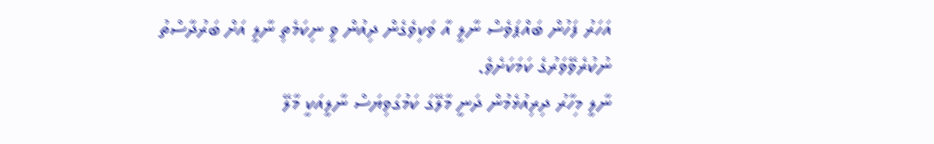އަހަރު ފަހުން ބައްޕަވެސް ނާލީ އާ ވަކިވެގެން ދިއުން ވީ ނިކަމެތި ނާލީ އަށް ބަރުދާސްތު ނުކުރެވޭވަރުގެ ކަމަކަށެވެ.
ނާލީ މިހާރު ދިރިއުޅެމުން ދަނީ މާލޭގަ ކަމުގަވިޔަސް ނާލީއަކީ މާލޭ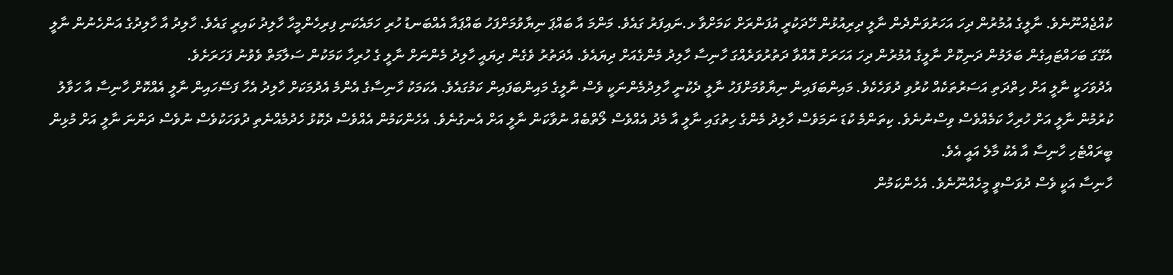ކުއްޖެއްނޫނެވެ. ނާލީގެ އުމުރުން ދިހަ އަހަރުވަންދެން ނާލީ ދިރިއުޅުން ހޭދަކުރީ އުފަންރަށް ކަމަށްވާ ޅ.ނައިފަރު ގައެވެ. މަންމަ އާ ބައްޕަ ނިޔާވުމަށްފަހު ބައްޕައާ އެއްބަނޑު ހުރި ހަމައެކަނި ފިރިހެންމީހާ ހާލިދު ކައިރީ ގައެވެ. ހާލިދު އާ ހާލިދުގެ އަންހެނުން ނާލީ އެގޭގަ ބަހައްޓައިގެން ބަލަމުން ދަނިކޮށް ނާލީގެ އުމުރުން ދިހަ އަހަރަށް އޮއްވާ ދަތުރުވަރެއްގަ ހާނިސާ ހާލިދު މެންގެއަށް ދިޔައެވެ. އެދަތުރު ވެގެން ދިޔައީ ހާލިދު މެންނަށް ނާލީ ގެ ހުރިހާ ކަމަކުން ސަލާމަތް ވެވުނު ފަހަރަށެވެ.
އެދުވަހަކީ ނާލީ އަށް ހިތްދަތި އަސަރުތަކެއް ކުރުވި ދުވަހެކެވެ. މައިންބަފައިން ނިޔާވުމަށްފަހު ނާލީ ދެކުނީ ހާލިދުމެންނަކީ ވެސް ނާލީގެ މައިންބަފައިން ކަމުގައެވެ. އެކަމަކު ހާނިސާގެ އެންމެ އެދުމަކަށް ހާލިދު އެހާ ފަސޭހައިން ނާލީ އެއްކޮށް ހާނިސާ އާ ހަވާލު ކުރުމުން ނާލީ އަށް ހުރިހާ ކަމެއްވެސް ވިސްނުނެވެ. ކިތަންމެ ކުޑަ ނަމަވެސް ހާލިދު މެންގެ ހިތުގައި ނާލީ އާ މެދު އެއްވެސް ލޯތްބެއް ނުވާކަން ނާލީ އަށް އެނގުނެވެ. އެހެންކަމުން އެއްވެސް ދެކޮޅު ހެދުމެއްނެތި ދުވަހަކުވެސް ނުވެސް ދަންނަ ނާލީ އަށް މުޅިން ބީރައްޓެހި ހާނިސާ އާ އެކު މާލެ އައީ އެވެ.
ހާނިސާ އަކީ ވެސް ދުވަސްވީ މީހެއްނޫނެވެ. އެހެންކަމުން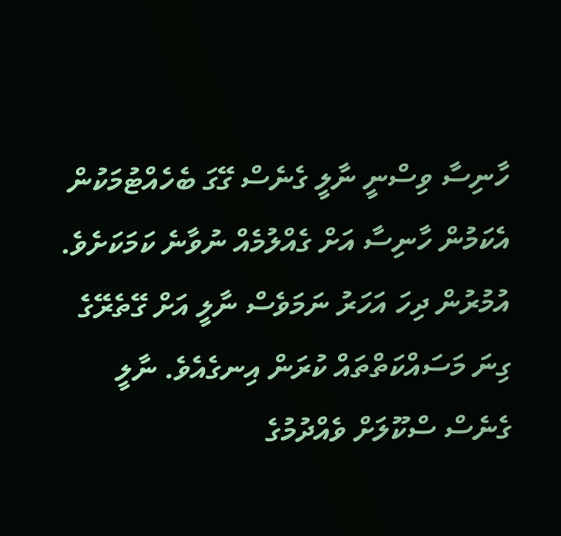ހާނިސާ ވިސްނީ ނާލީ ގެނެސް ގޭގަ ބެހެއްޓުމަކުން އެކަމުން ހާނިސާ އަށް ގެއްލުމެއް ނުވާނެ ކަމަކަށެވެ. އުމުރުން ދިހަ އަހަރު ނަމަވެސް ނާލީ އަށް ގޭތެރޭގެ ގިނަ މަސައްކަތްތައް ކުރަން އިނގެއެވެ. ނާލީ ގެނެސް ސްކޫލަށް ވެއްދުމުގެ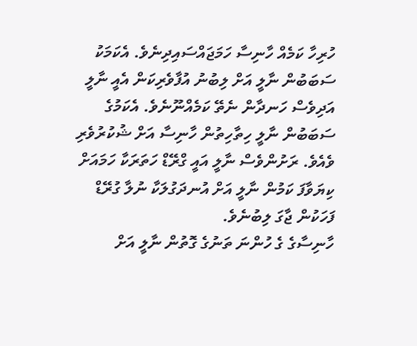ހުރިހާ ކަމެއް ހާނިސާ ހަމަޖައްސައިދިނެވެ. އެކަމަކު ސަބަބުން ނާލީ އަށް ލިބުނު އުފާވެރިކަން އެއީ ނާލީ އަދިވެސް ހަނދާން ނެތޭ ކަމެއްނޫނެވެ. އެކަމުގެ ސަބަބުން ނާލީ ހިތާހިތުން ހާނިސާ އަށް ޝުކުރުވެރި ވެއެވެ. ރަށުންވެސް ނާލީ އައީ ގްރޭޑް ހަތަރަކާ ހަމައަށް ކިޔަވާފަ ކަމުން ނާލީ އަށް އުނދަގުލަކާ ނުލާ ގުރޭޑް ފަހަކުން ޖާގަ ލިބުނެވެ.
ހާނިސާގެ ގެ ހުންނަ ތަނުގެ ގޮތުން ނާލީ އަށް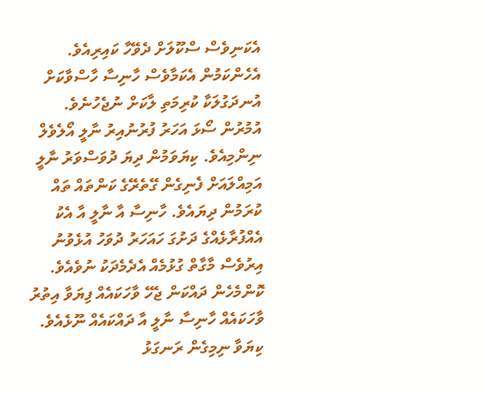އެކަނިވެސް ސްކޫލަށް ދެވޭހާ ކައިރިއެވެ. އެހެންކަމުން އެކަމާވެސް ހާނިސާ ހާސްވާކަށް އުނދަގުލަކާ ކުރިމަތި ލާކަށް ނުޖެހުނެވެ.
އުމުރުން ސޯޅަ އަހަރު ފުރުނުއިރު ނާލީ އޯލެވެލް ނިންމިއެވެ. ކިޔަވަމުން ދިޔަ ދުވަސްވަރު ނާލީ އަމިއްލައަށް ފެނިގެން ގޭތެރޭގެ ކަންތައް ތައް ކުރަމުން ދިޔައެވެ. ހާނިސާ އާ ނާލީ އާ އެކު އެއްފުރާޅެއްގެ ދަށުގަ ހައަހަރު ދުވަހު އުޅެވުނު އިރުވެސް މާގާތް ގުޅުމެއް އެދެމެދަކު ނުވެއެވެ. ކޮންމެހެން ދައްކަން ޖެހޭ ވާހަކައެއް ފިޔަވާ އިތުރު ވާހަކައެއް ހާނިސާ ނާލީ އާ ދައްކައެއް ނޫޅެއެވެ. ކިޔަވާ ނިމިގެން ރަނގަޅު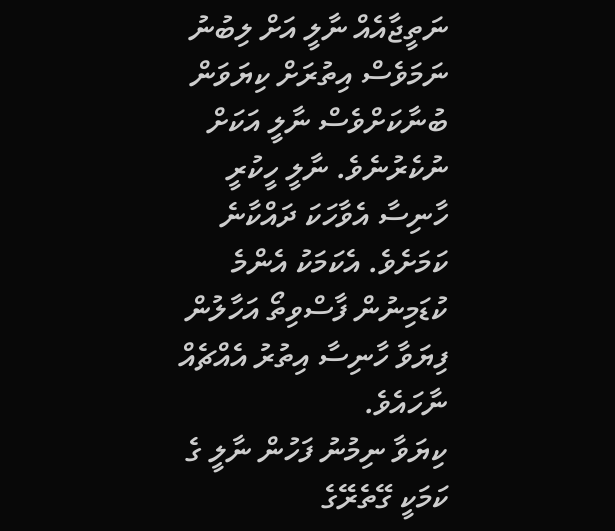ނަތީޖާއެއް ނާލީ އަށް ލިބުނު ނަމަވެސް އިތުރަށް ކިޔަވަން ބުނާކަށްވެސް ނާލީ އަކަށް ނުކެރުނެވެ. ނާލީ ހީކުރީ ހާނިސާ އެވާހަކަ ދައްކާނެ ކަމަށެވެ. އެކަމަކު އެންމެ ކުޑަމިނުން ފާސްވިތޯ އަހާލުން ފިޔަވާ ހާނިސާ އިތުރު އެއްޗެއް ނާހައެވެ.
ކިޔަވާ ނިމުނު ފަހުން ނާލީ ގެ ކަމަކީ ގޭތެރޭގެ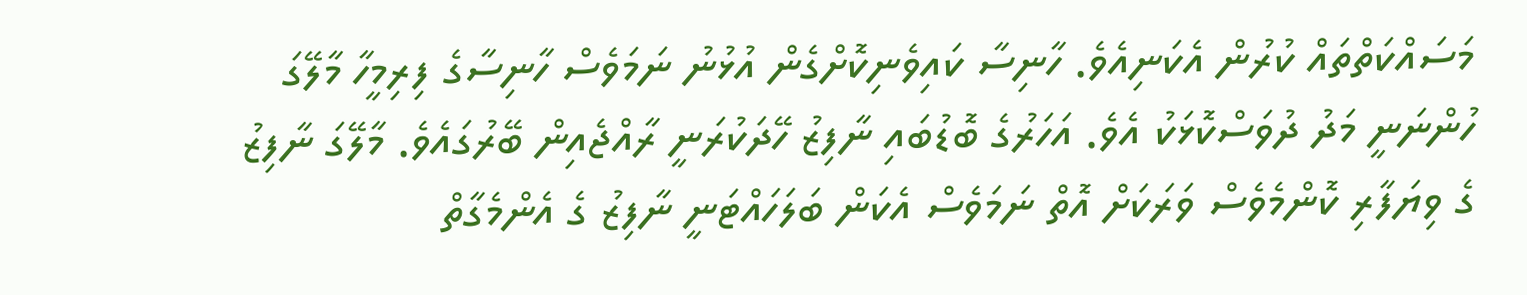މަސައްކަތްތައް ކުރުން އެކަނިއެވެ. ހާނިސާ ކައިވެނިކޮށްގެން އުޅުނު ނަމަވެސް ހާނިސާގެ ފިރިމީހާ މާލޭގަ ހުންނަނީ މަދު ދުވަސްކޮޅަކު އެވެ. އަހަރުގެ ބޮޑުބައި ނާފިޒު ހޭދަކުރަނީ ރާއްޖެއިން ބޭރުގައެވެ. މާލޭގަ ނާފިޒު ގެ ވިޔަފާރި ކޮންމެވެސް ވަރަކަށް އޮތް ނަމަވެސް އެކަން ބަލަހައްޓަނީ ނާފިޒު ގެ އެންމެގާތް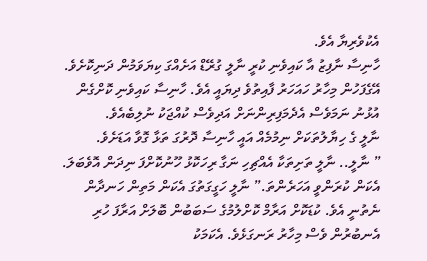އެކުވެރިޔާ އެވެ.
ހާނިސާ ނާފިޒު އާ ކައިވެނި ކުރީ ނާލީ ގުރޭޑް އަށެއްގަ ކިޔަވަމުން ދަނިކޮށެވެ. އޭގެފަހުން މިހާރު ހައަހަރު ފާއިތުވެ ދިޔައީ އެވެ. ހާނިސާ ކައިވެނި ކޮށްގެން އުޅުނު ނަމަވެސް އެދެމަފިރިންނަށް އަދިވެސް ކުއްޖަކު ނުލިބެއެވެ.
ނާލީ ގެ ހިޔާލުތަކަށް ނިމުމެއް އައީ ހާނިސާ ދޮރުގަ ތަޅާ ގޮވާ އަޑަށެވެ.
” ނާލީ.. ނާލީ ތަށިތަކާ އެއްޗިހި ނަގާ ރިހަކޮޅު ހޫނުކޮށްފަ ނިދަން އޮވެބަލަ. އެކަން ކުރަންވީ އަހަރެންތަ.” ނާލީ ހަގީގަތުގަ އެކަން މަތިން ހަނދާން ނެތުނީ އެވެ. ކުޑަކޮށް އަރާމް ކޮށްލުމުގެ ސަބަބުން ބޮލަށް އަރާފަ ހުރި އެނބުރުން ވެސް މިހާރު ރަނގަޅެވެ. އެކަމަކު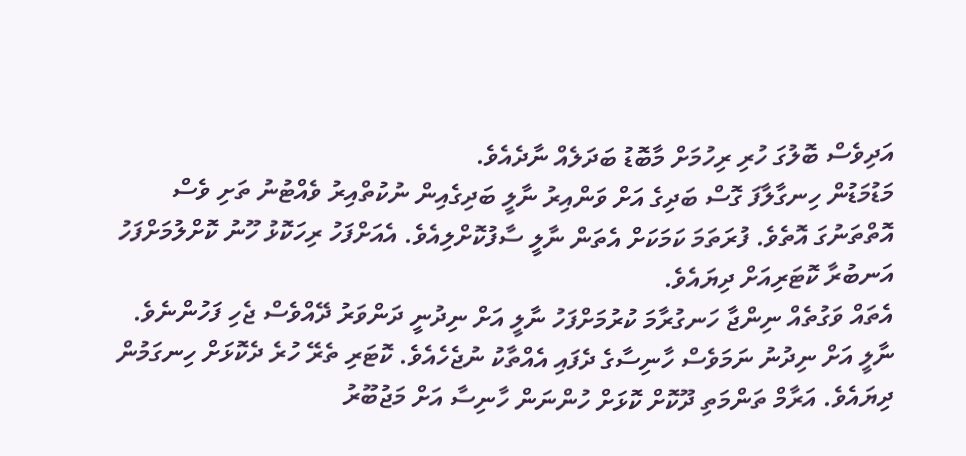އަދިވެސް ބޮލުގަ ހުރި ރިހުމަށް މާބޮޑު ބަދަލެއް ނާދެއެވެ.
މަޑުމަޑުން ހިނގާލާފަ ގޮސް ބަދިގެ އަށް ވަންއިރު ނާލީ ބަދިގެއިން ނުކުތްއިރު ވެއްޓުނު ތަށި ވެސް އޮތްތަނުގަ އޮތެވެ. ފުރަތަމަ ކަމަކަށް އެތަން ނާލީ ސާފުކޮށްލިއެވެ. އެއަށްފަހު ރިހަކޮޅު ހޫނު ކޮށްލުމަށްފަހު އަނބުރާ ކޮޓަރިއަށް ދިޔައެވެ.
އެތައް ވަގުތެއް ނިންޖާ ހަނގުރާމަ ކުރުމަށްފަހު ނާލީ އަށް ނިދުނީ ދަންވަރު ދޭއްވެސް ޖެހި ފަހުންނެވެ.
ނާލީ އަށް ނިދުނު ނަމަވެސް ހާނިސާގެ ދެފައި އެއްތާކު ނުޖެހެއެވެ. ކޮޓަރި ތެރޭ ހުރެ ދެކޮޅަށް ހިނގަމުން ދިޔައެވެ. އަރާމް ތަންމަތި ދޫކޮށް ކޮޅަށް ހުންނަން ހާނިސާ އަށް މަޖުބޫރު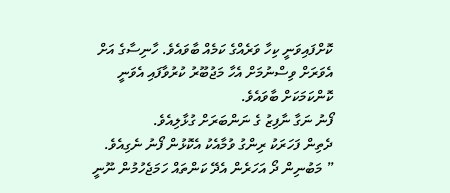ކޮށްފައިވަނީ ކިހާ ވަރެއްގެ ކަމެއް ބާވައެވެ. ހާނިސާގެ އަށް އެވަރަށް ވިސްނުމަށް އެހާ މަޖުބޫރު ކުރުވާފައި އެވަނީ ކޮންކަމަކަށް ބާވައެވެ.
ފޯނު ނަގާ ނާފިޒު ގެ ނަންބަރަށް ގުޅާލިއެވެ.
ދެތިން ފަހަރަކު ރިންގު ވުމާއެކު އެކޮޅުން ފޯނު ނެގިއެވެ.
” މަބުނިން ދޯ އަހަރެން އެދޭ ކަންތައް ހަމަޖެހުމުން ނޫނީ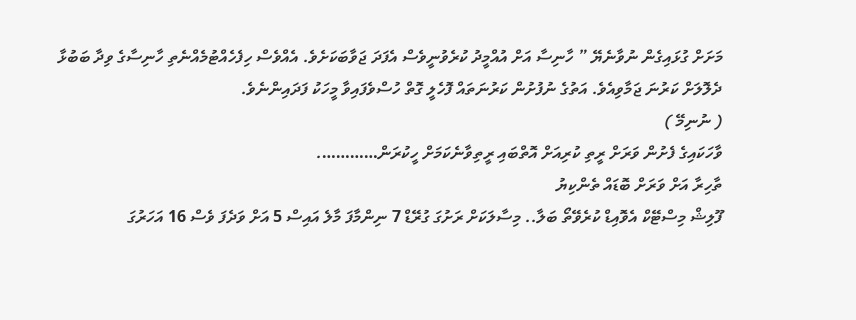މަށަށް ގުޅައިގެން ނުވާނެޔޭ ” ހާނިސާ އަށް އުއްމީދު ކުރެވުނީވެސް އެފަދަ ޖަވާބަކަށެވެ. އެއްވެސް ހިފެހެއްޓުމެއްނެތި ހާނިސާގެ ވިދާ ބަބުޅާ ދެލޮލަށް ކަރުނަ ޖަމާވިއެވެ. އަތުގެ ނުފުށުން ކަރުނަތައް ފޮހެލީ ގޮތް ހުސްވެފައިވާ މީހަކު ފަދައިންނެވެ.
( ނުނިމޭ )
ވާހަކައިގެ ފެށުން ވަރަށް ރީތި ކުރިއަށް އޮތްބައި ރީތިވާނެކަމަށް ހީކުރަން………….
ތާހިރާ އަށް ވަރަށް ބޮޑައް ތެންކިޔު
ފޫލިޝް މިސްޓޭކް އެވޮއިޑް ކުރެވޭތޯ ބަލާ.. މިސާލަކަށް ރަށުގަ ގުރޭޑް 7 ނިންމާފަ މާލެ އައިސް 5 އަށް ވަދެފަ ވެސް 16 އަހަރުގަ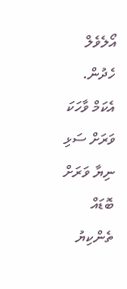އޯލެވެލް ހެދުން. އެކަމް ވާހަކަ ވަރަށް ސަޅި
ނިޔާ ވަރަށް ބޮޑައް ތެންކިޔު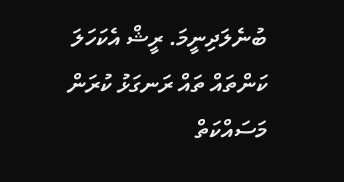ބުނެލަދިނީމަ. ރީޝް އެކަހަލަ ކަންތައް ތައް ރަނގަޅު ކުރަން މަސައްކަތް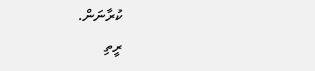ކުރާނަން.
ރީތި